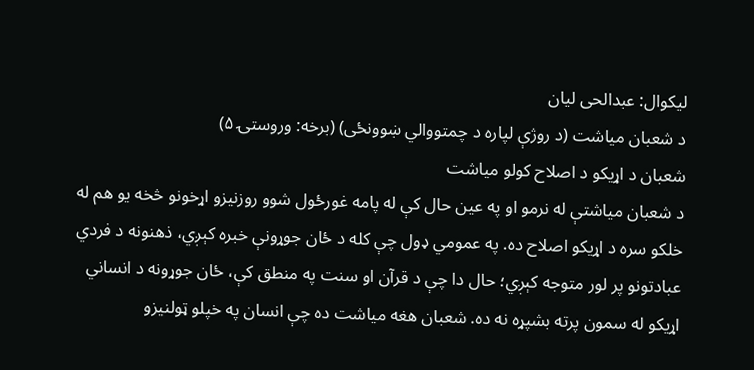لیکوال: عبدالحی لیان
د شعبان میاشت (د روژې لپاره د چمتووالي ښوونځی) (برخه: وروستۍ ۵)
شعبان د اړیکو د اصلاح کولو میاشت
د شعبان میاشتې له نرمو او په عین حال کې له پامه غورځول شوو روزنیزو اړخونو څخه یو هم له خلکو سره د اړیکو اصلاح ده. په عمومي ډول چې کله د ځان جوړونې خبره کېږي، ذهنونه د فردي عبادتونو پر لور متوجه کېږي؛ حال دا چې د قرآن او سنت په منطق کې، ځان جوړونه د انساني اړیکو له سمون پرته بشپړه نه ده. شعبان هغه میاشت ده چې انسان په خپلو ټولنيزو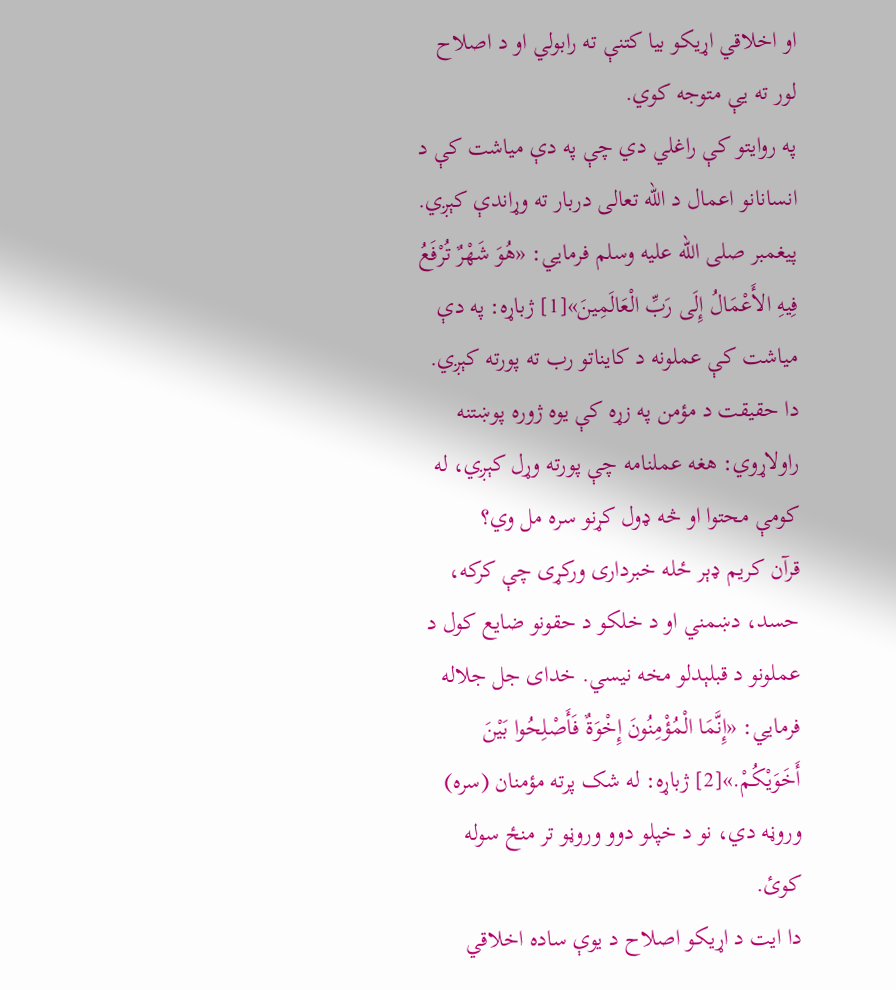او اخلاقي اړيکو بيا کتنې ته رابولي او د اصلاح لور ته يې متوجه کوي.
په روایتو کې راغلي دي چې په دې میاشت کې د انسانانو اعمال د الله تعالی دربار ته وړاندې کېږي. پیغمبر صلی الله علیه وسلم فرمایي: «هُوَ شَهْرٌ تُرْفَعُ فِيهِ الأَعْمَالُ إِلَى رَبِّ الْعَالَمِينَ»[1] ژباړه: په دې میاشت کې عملونه د کایناتو رب ته پورته کېږي.
دا حقیقت د مؤمن په زړه کې یوه ژوره پوښتنه راولاړوي: هغه عملنامه چې پورته وړل کېږي، له کومې محتوا او څه ډول کړنو سره مل وي؟
قرآن کریم ډېر ځله خبرداری ورکړی چې کرکه، حسد، دښمني او د خلکو د حقونو ضایع کول د عملونو د قبلېدلو مخه نیسي. خدای جل جلاله فرمایي: «إِنَّمَا الْمُؤْمِنُونَ إِخْوَةٌ فَأَصْلِحُوا بَيْنَ أَخَوَيْكُمْ.»[2] ژباړه: له شک پرته مؤمنان (سره) وروڼه دي، نو د خپلو دوو وروڼو تر منځ سوله کوئ.
دا ایت د اړیکو اصلاح د یوې ساده اخلاقي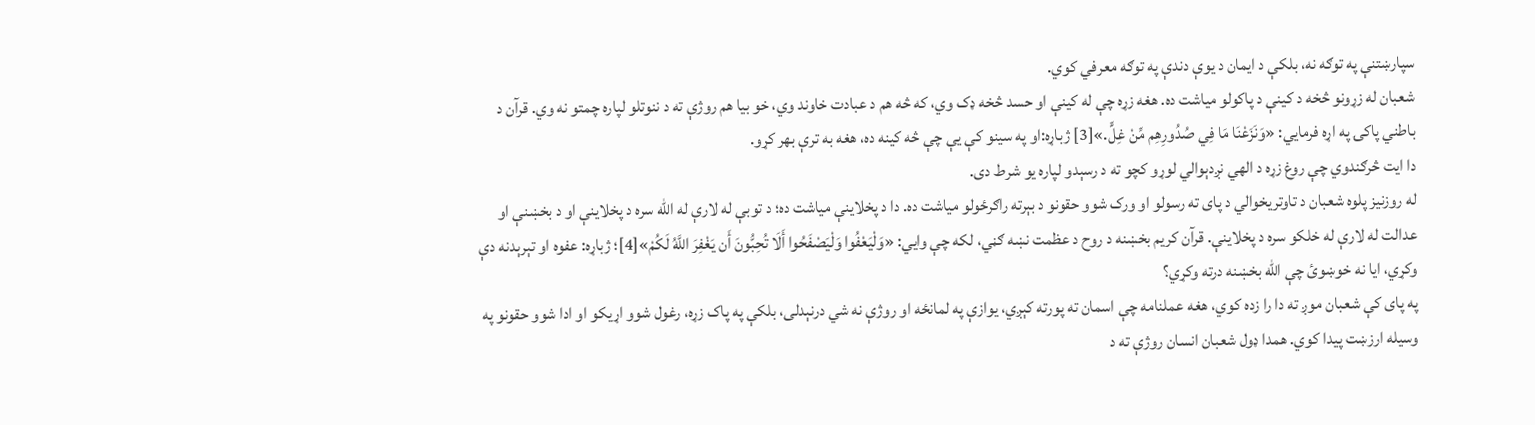سپارښتنې په توګه نه، بلکې د ایمان د یوې دندې په توګه معرفي کوي.
شعبان له زړونو څخه د کینې د پاکولو میاشت ده. هغه زړه چې له کینې او حسد څخه ډک وي، که څه هم د عبادت خاوند وي، خو بیا هم روژې ته د ننوتلو لپاره چمتو نه وي. قرآن د باطني پاکۍ په اړه فرمایي: «وَنَزَعْنَا مَا فِي صُدُورِهِم مِّنْ غِلٍّ.»[3] ژباړه:او په سينو کې يې چې څه کينه ده، هغه به ترې بهر کړو.
دا ایت څرګندوي چې روغ زړه د الهي نږدېوالي لوړو کچو ته د رسېدو لپاره یو شرط دی.
له روزنیز پلوه شعبان د تاوتریخوالي د پای ته رسولو او ورک شوو حقونو د بېرته راګرځولو میاشت ده. دا د پخلاینې میاشت ده؛ د توبې له لارې له الله سره د پخلاینې او د بخښنې او عدالت له لارې له خلکو سره د پخلاینې. قرآن کریم بخښنه د روح د عظمت نښه ګڼي، لکه چې وايي: «وَلْيَعْفُوا وَلْيَصْفَحُوا أَلَا تُحِبُّونَ أَن يَغْفِرَ اللَّهُ لَكُمْ»[4]؛ ژباړه: عفوه او تېرېدنه دې وکړي، ايا نه خوښوئ چې الله بخښنه درته وکړي؟
په پای کې شعبان موږ ته دا را زده کوي، هغه عملنامه چې اسمان ته پورته کېږي، یوازې په لمانځه او روژې نه شي درنېدلی، بلکې په پاک زړه، رغول شوو اړیکو او ادا شوو حقونو په وسیله ارزښت پیدا کوي. همدا ډول شعبان انسان روژې ته د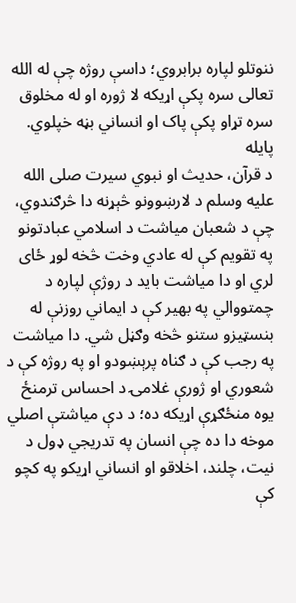ننوتلو لپاره برابروي؛ داسې روژه چې له الله تعالی سره پکې اړیکه لا ژوره او له مخلوق سره تړاو پکې پاک او انساني بڼه خپلوي.
پایله
د قرآن، حدیث او نبوي سیرت صلی الله عليه وسلم د لارښوونو څېړنه دا څرګندوي، چې د شعبان میاشت د اسلامي عبادتونو په تقویم کې له عادي وخت څخه لوړ ځای لري او دا میاشت باید د روژې لپاره د چمتووالي په بهیر کې د ایماني روزنې له بنسټیزو ستنو څخه وګڼل شي. دا میاشت په رجب کې د ګناه پرېښودو او په روژه کې د شعوري او ژورې غلامۍ د احساس ترمنځ یوه منځګړې اړیکه ده؛ د دې مياشتې اصلي موخه دا ده چې انسان په تدریجي ډول د نیت، چلند، اخلاقو او انساني اړیکو په کچو کې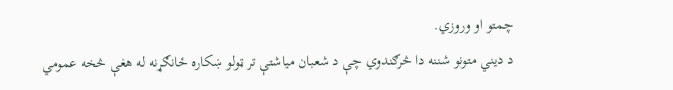چمتو او وروزي.
د ديني متونو شننه دا څرګندوي چې د شعبان میاشتې تر ټولو ښکاره ځانګړنه له هغې څخه عمومي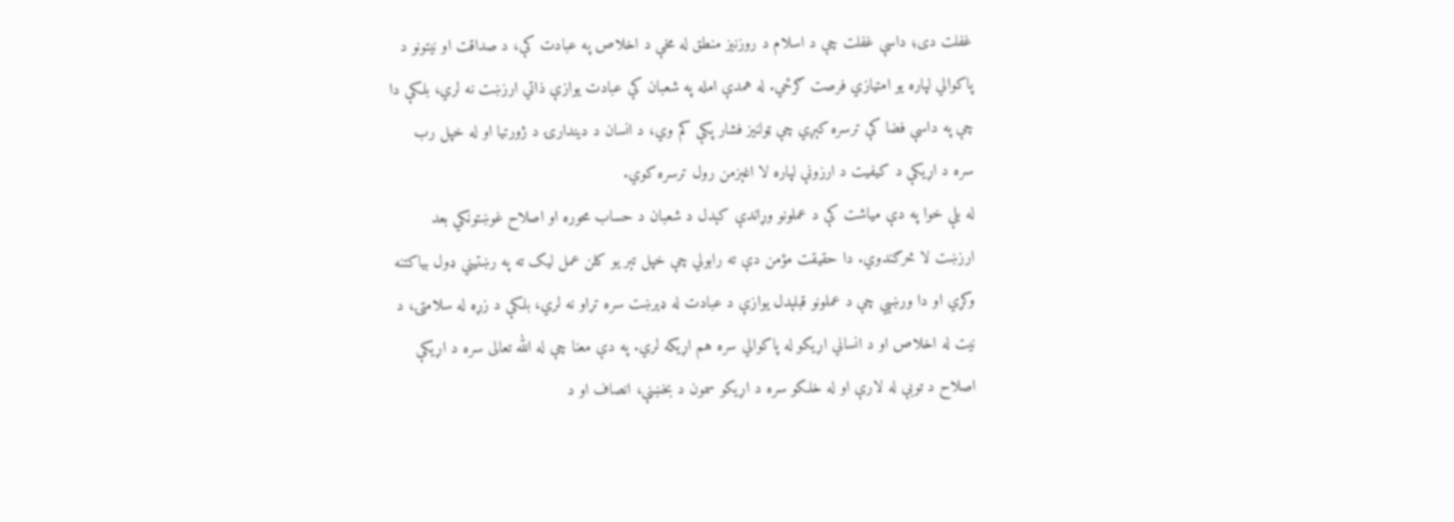غفلت دی؛ داسې غفلت چې د اسلام د روزنیز منطق له مخې د اخلاص په عبادت کې، د صداقت او نیتونو د پاکوالي لپاره یو امتیازي فرصت ګرځي. له همدې امله په شعبان کې عبادت یوازې ذاتي ارزښت نه لري، بلکې دا چې په داسې فضا کې ترسره کېږي چې ټولنیز فشار پکې کم وي، د انسان د دیندارۍ د ژورتیا او له خپل رب سره د اړیکې د کیفیت د ارزونې لپاره لا اغېزمن رول ترسره کوي.
له بلې خوا په دې میاشت کې د عملونو وړاندې کېدل د شعبان د حساب محوره او اصلاح غوښتونکي بعد ارزښت لا څرګندوي. دا حقیقت مؤمن دې ته رابولي چې خپل تېر یو کلن عمل لیک ته په رښتیني ډول بیاکتنه وکړي او دا ورښيي چې د عملونو قبلېدل یوازې د عبادت له ډېرښت سره تړاو نه لري، بلکې د زړه له سلامتۍ، د نیت له اخلاص او د انساني اړیکو له پاکوالي سره هم اړيکه لري. په دې معنا چې له الله تعالی سره د اړیکې اصلاح د توبې له لارې او له خلکو سره د اړیکو سمون د بخښنې، انصاف او د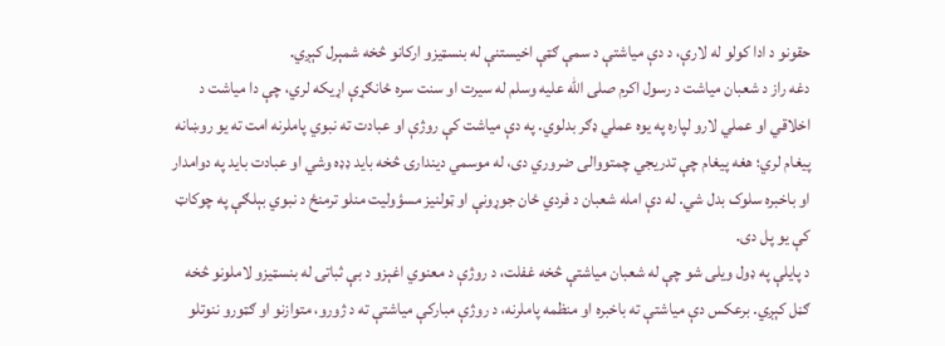حقونو د ادا کولو له لارې، د دې میاشتې د سمې ګټې اخیستنې له بنسټیزو ارکانو څخه شمېرل کېږي.
دغه راز د شعبان میاشت د رسول اکرم صلی الله عليه وسلم له سیرت او سنت سره ځانګړې اړيکه لري، چې دا میاشت د اخلاقي او عملي لارو لپاره په یوه عملي ډګر بدلوي. په دې میاشت کې روژې او عبادت ته نبوي پاملرنه امت ته یو روښانه پیغام لري؛ هغه پیغام چې تدریجي چمتووالی ضروري دی، له موسمي دیندارۍ څخه بايد ډډه وشي او عبادت بايد په دوامدار او باخبره سلوک بدل شي. له دې امله شعبان د فردي ځان جوړونې او ټولنیز مسؤولیت منلو ترمنځ د نبوي بېلګې په چوکاټ کې یو پل دی.
د پايلې په ډول ويلی شو چې له شعبان میاشتې څخه غفلت، د روژې د معنوي اغېزو د بې ثباتۍ له بنسټیزو لاملونو څخه ګڼل کېږي. برعکس دې میاشتې ته باخبره او منظمه پاملرنه، د روژې مبارکې میاشتې ته د ژورو، متوازنو او ګټورو ننوتلو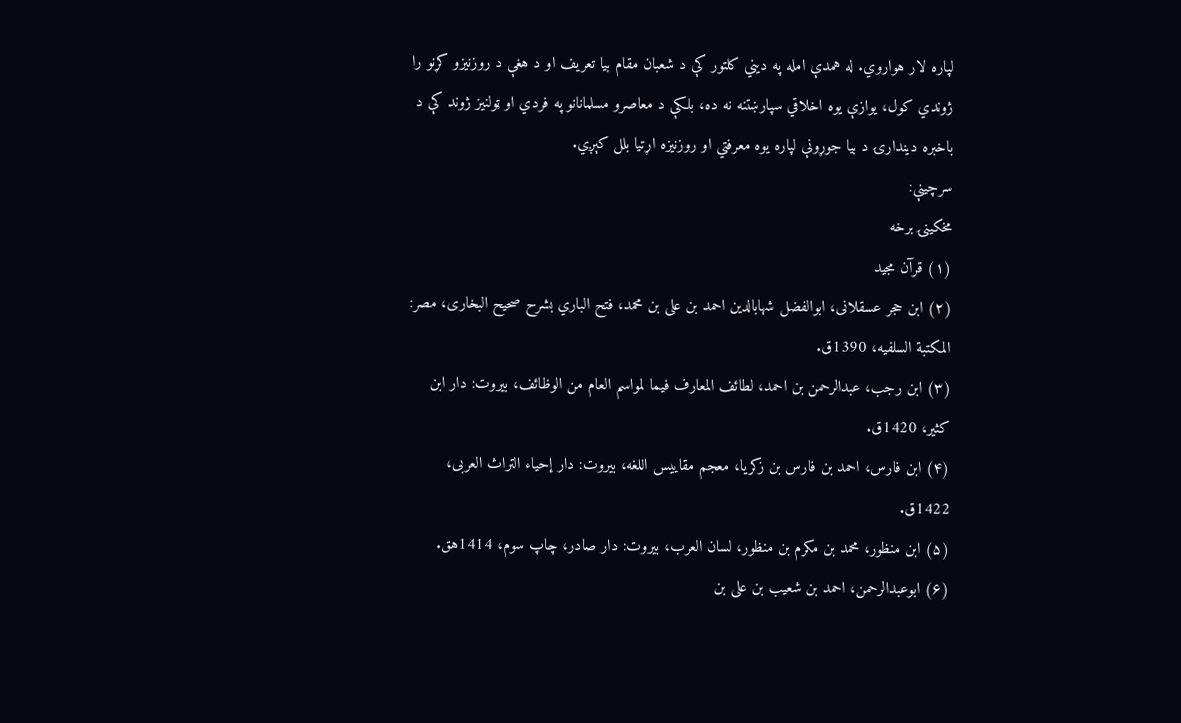لپاره لار هواروي. له همدې امله په دیني کلتور کې د شعبان مقام بیا تعریف او د هغې د روزنیزو کړنو را ژوندي کول، یوازې یوه اخلاقي سپارښتنه نه ده، بلکې د معاصرو مسلمانانو په فردي او ټولنیز ژوند کې د باخبره دیندارۍ د بیا جوړونې لپاره یوه معرفتي او روزنیزه اړتیا بلل کېږي.
سرچینې:
مخکینۍ برخه
(۱) قرآن مجید
(۲) ابن حجر عسقلانی، ابوالفضل شهابالدین احمد بن علی بن محمد، فتح الباري بشرح صحیح البخاری، مصر: المكتبة السلفيه، 1390ق.
(۳) ابن رجب، عبدالرحمن بن احمد، لطائف المعارف فیما لمواسم العام من الوظائف، بیروت: دار ابن کثیر، 1420ق.
(۴) ابن فارس، احمد بن فارس بن زکریا، معجم مقاییس اللغه، بیروت: دار إحیاء التراث العربی، 1422ق.
(۵) ابن منظور، محمد بن مکرم بن منظور، لسان العرب، بیروت: دار صادر، چاپ سوم، 1414هق.
(۶) ابوعبدالرحمن، احمد بن شعیب بن علی بن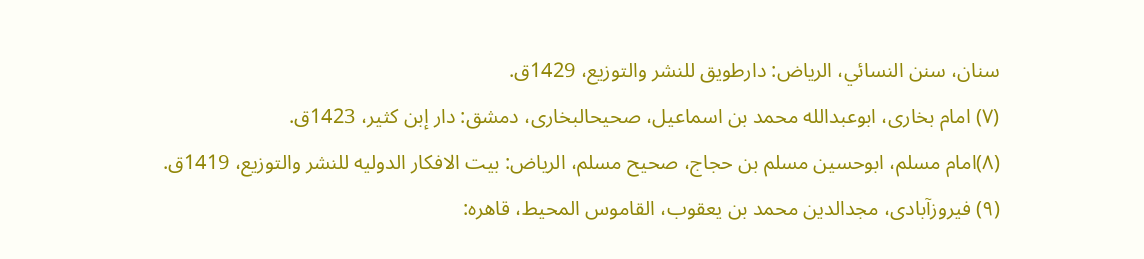سنان، سنن النسائي، الریاض: دارطویق للنشر والتوزیع، 1429ق.
(۷) امام بخاری، ابوعبدالله محمد بن اسماعیل، صحیحالبخاری، دمشق: دار إبن کثیر، 1423ق.
(۸)امام مسلم، ابوحسین مسلم بن حجاج، صحيح مسلم، الریاض: بیت الافکار الدولیه للنشر والتوزیع، 1419ق.
(۹) فیروزآبادی، مجدالدین محمد بن یعقوب، القاموس المحیط، قاهره: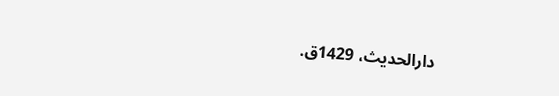دارالحدیث، 1429ق.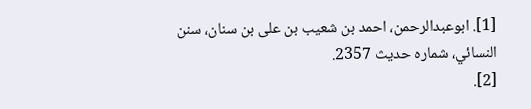[1]. ابوعبدالرحمن، احمد بن شعیب بن علی بن سنان، سنن النسائي، شماره حدیث 2357.
[2].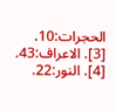الحجرات:10.
[3]. الاعراف:43.
[4]. النور:22.